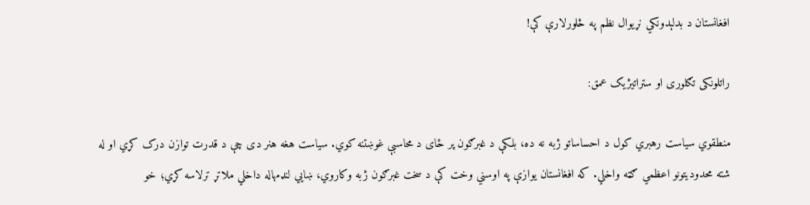افغانستان د بدلېدونکي نړیوال نظم په څلورلارې کې!

راتلونکی تګلوری او ستراتیژیک عمق:

منطقوي سیاست رهبري کول د احساساتو ژبه نه ده، بلکې د غبرګون پر ځای د محاسبې غوښتنه کوي. سیاست هغه هنر دی چې د قدرت توازن درک کړي او له شته محدودیتونو اعظمي ګټه واخلي. که افغانستان یوازې په اوسني وخت کې د سخت غبرګون ژبه وکاروي، ښايي لنډمهاله داخلي ملاتړ ترلاسه کړي؛ خو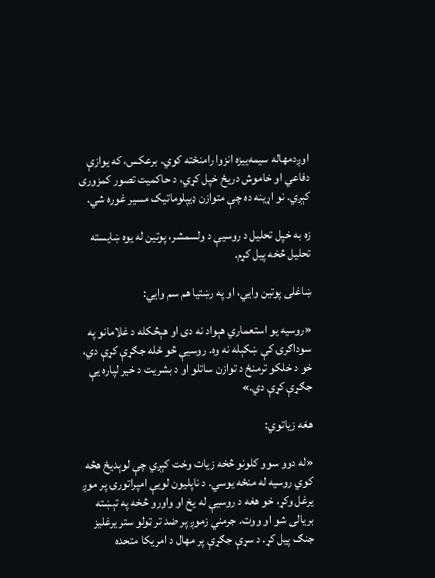اوږدمهاله سیمه‌ییزه انزوا رامنځته کوي. برعکس، که یوازې دفاعي او خاموش دریځ خپل کړي، د حاکمیت تصور کمزوری کېږي. نو اړینه ده چې متوازن ډیپلوماتیک مسیر غوره شي.

زه به خپل تحلیل د روسیې د ولسمشر، پوتین له یوه ښایسته تحلیل څخه پیل کړم.

ښاغلی پوتین وايي، او په رښتیا هم سم وايي:

«روسیه یو استعماري هېواد نه دی او هېڅکله د غلامانو په سوداګرۍ کې ښکېله نه وه. روسیې څو ځله جګړې کړې دي، خو د خلکو ترمنځ د توازن ساتلو او د بشریت د خیر لپاره یې جګړې کړې دي.»

هغه زیاتوي:

«له دوو سوو کلونو څخه زیات وخت کېږي چې لوېدیځ هڅه کوي روسیه له منځه یوسي. د ناپلیون لویې امپراتورۍ پر موږ یرغل وکړ، خو هغه د روسیې له یخ او واورو څخه په تېښته بریالی شو او ووت. جرمني زموږ پر ضد تر ټولو ستر یرغلیز جنګ پیل کړ. د سړې جګړې پر مهال د امریکا متحده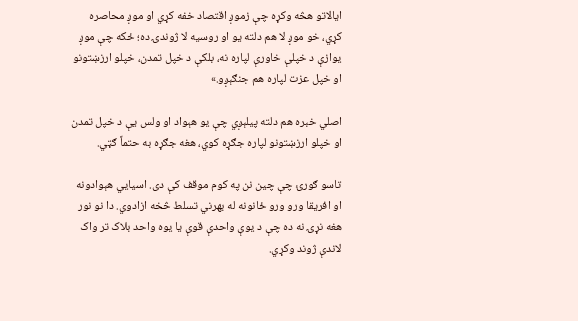ایالاتو هڅه وکړه چې زموږ اقتصاد خفه کړي او موږ محاصره کړي، خو موږ لا هم دلته یو او روسیه لا ژوندۍ ده؛ ځکه چې موږ یوازې د خپلې خاورې لپاره نه، بلکې د خپل تمدن، خپلو ارزښتونو او خپل عزت لپاره هم جنګېږو.»

اصلي خبره هم دلته پیلېږي چې یو هېواد او ولس یې د خپل تمدن او خپلو ارزښتونو لپاره جګړه کوي، هغه جګړه به حتماً ګټي.

تاسو ګورئ چې چین نن په کوم موقف کې دی. اسیايي هېوادونه او افریقا ورو ورو ځانونه له بهرني تسلط څخه ازادوي. دا نو نور هغه نړۍ نه ده چې د یوې واحدې قوې یا یوه واحد بلاک تر واک لاندې ژوند وکړي.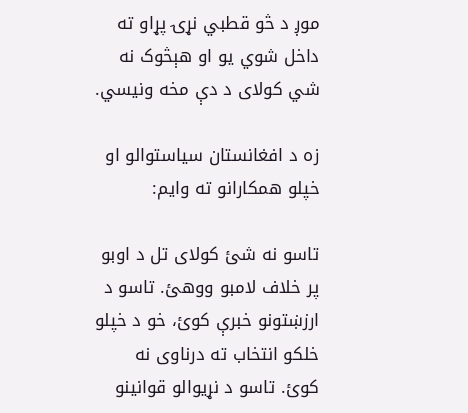موږ د څو قطبي نړۍ پړاو ته داخل شوي یو او هېڅوک نه شي کولای د دې مخه ونیسي.

زه د افغانستان سیاستوالو او خپلو همکارانو ته وایم:

تاسو نه شئ کولای تل د اوبو پر خلاف لامبو ووهئ. تاسو د ارزښتونو خبرې کوئ، خو د خپلو خلکو انتخاب ته درناوی نه کوئ. تاسو د نړیوالو قوانینو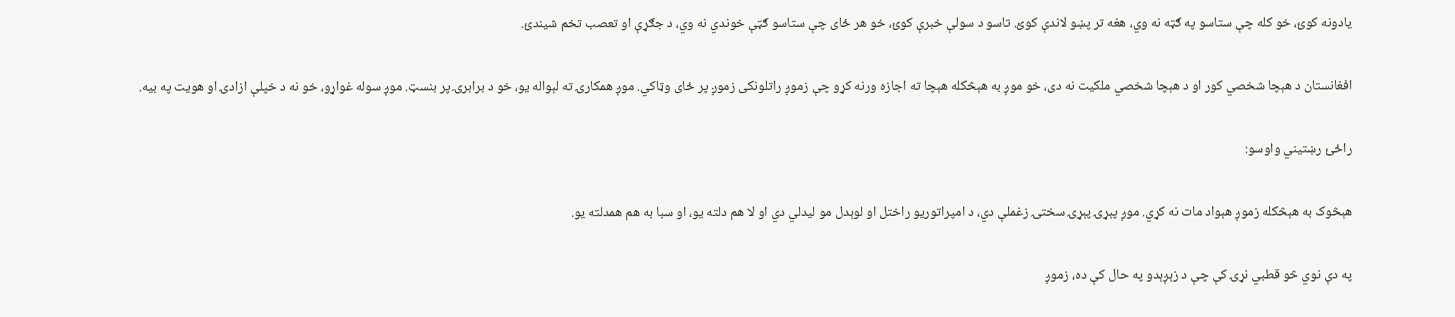یادونه کوئ، خو کله چې ستاسو په ګټه نه وي، هغه تر پښو لاندې کوئ. تاسو د سولې خبرې کوئ، خو هر ځای چې ستاسو ګټې خوندي نه وي، د جګړې او تعصب تخم شیندئ.

افغانستان د هېچا شخصي کور او د هېچا شخصي ملکیت نه دی، خو موږ به هېڅکله هېچا ته اجازه ورنه کړو چې زموږ راتلونکی زموږ پر ځای وټاکي. موږ همکارۍ ته لېواله یو، خو د برابرۍ پر بنسټ. موږ سوله غواړو، خو نه د خپلې ازادۍ او هویت په بیه.

راځئ رښتیني واوسو:

هېڅوک به هېڅکله زموږ هېواد مات نه کړي. موږ پېړۍ پېړۍ سختۍ زغملې دي، د امپراتوریو راختل او لوېدل مو لیدلي دي او لا هم دلته یو، او سبا به هم همدلته یو.

په دې نوي څو قطبي نړۍ کې چې د زېږېدو په حال کې ده، زموږ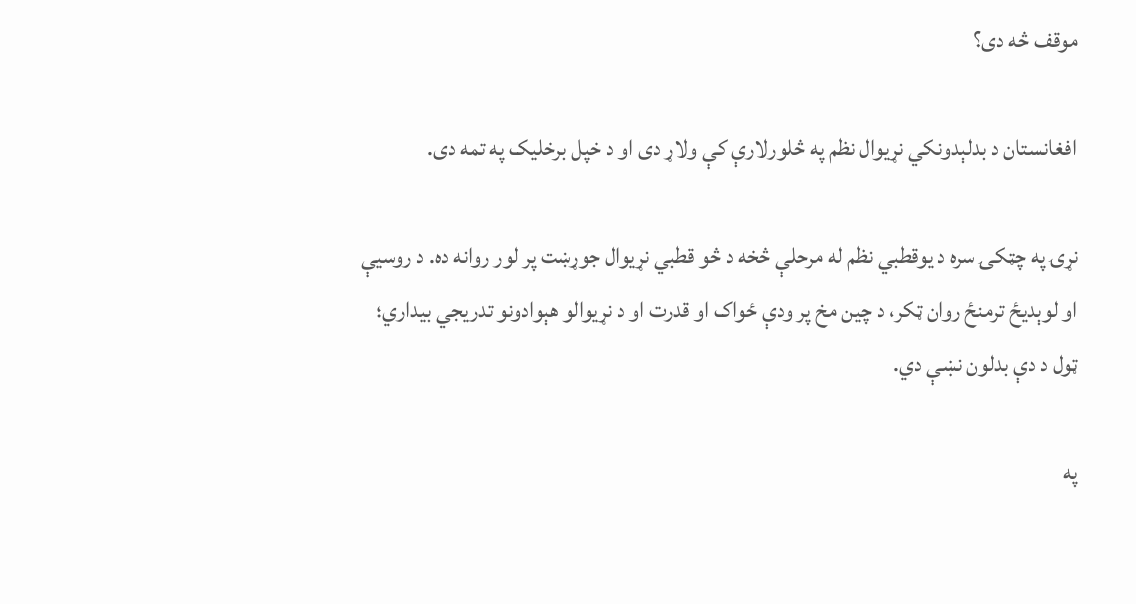موقف څه دی؟

افغانستان د بدلېدونکي نړیوال نظم په څلورلارې کې ولاړ دی او د خپل برخلیک په تمه دی.

نړۍ په چټکۍ سره د یوقطبي نظم له مرحلې څخه د څو قطبي نړیوال جوړښت پر لور روانه ده. د روسیې او لوېدیځ ترمنځ روان ټکر، د چین مخ پر ودې ځواک او قدرت او د نړیوالو هېوادونو تدریجي بیداري؛ ټول د دې بدلون نښې دي.

په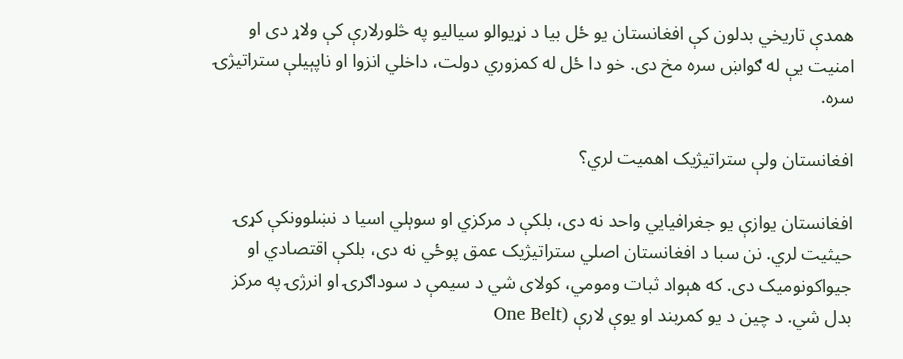همدې تاریخي بدلون کې افغانستان یو ځل بیا د نړیوالو سیالیو په څلورلارې کې ولاړ دی او امنیت یې له ګواښ سره مخ دی. خو دا ځل له کمزوري دولت، داخلي انزوا او ناپېیلې ستراتیژۍ سره.

افغانستان ولې ستراتیژیک اهمیت لري؟

افغانستان یوازې یو جغرافیایي واحد نه دی، بلکې د مرکزي او سوېلي اسیا د نښلوونکې کړۍ حیثیت لري. نن سبا د افغانستان اصلي ستراتیژیک عمق پوځي نه دی، بلکې اقتصادي او جیواکونومیک دی. که هېواد ثبات ومومي، کولای شي د سیمې د سوداګرۍ او انرژۍ په مرکز بدل شي. د چین د یو کمربند او یوې لارې (One Belt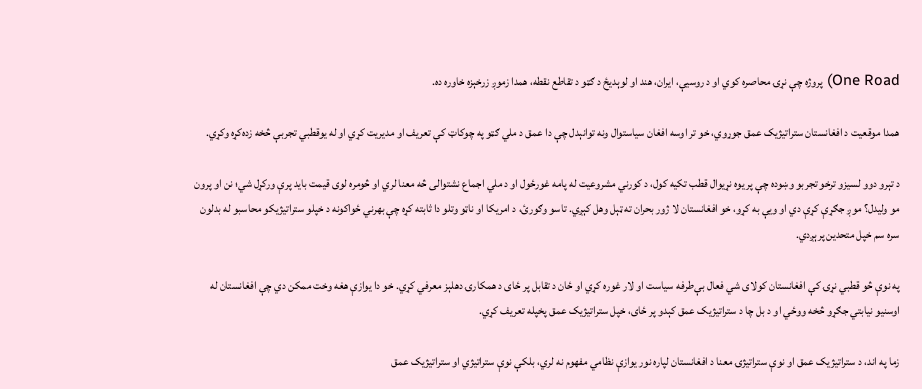One Road) پروژه چې نړۍ محاصره کوي او د روسیې، ایران، هند او لوېدیځ د ګټو د تقاطع نقطه، همدا زموږ زرخېزه خاوره ده.

همدا موقعیت د افغانستان ستراتیژیک عمق جوړوي، خو تر اوسه افغان سیاستوال ونه توانېدل چې دا عمق د ملي ګټو په چوکاټ کې تعریف او مدیریت کړي او له یوقطبي تجربې څخه زده‌کړه وکړي.

د تېرو دوو لسیزو ترخو تجربو وښوده چې پر یوه نړیوال قطب تکیه کول، د کورني مشروعیت له پامه غورځول او د ملي اجماع نشتوالی څه معنا لري او څومره لوی قیمت باید پرې ورکړل شي؛ نن او پرون مو ولیدل؟ موږ جګړې کړې دي او ویې به کړو، خو افغانستان لا ژور بحران ته ټېل وهل کېږي. تاسو وګورئ، د امریکا او ناټو وتلو دا ثابته کړه چې بهرني ځواکونه د خپلو ستراتیژیکو محاسبو له بدلون سره سم خپل متحدین پرېږدي.

په نوې څو قطبي نړۍ کې افغانستان کولای شي فعال بې‌طرفه سیاست او لار غوره کړي او ځان د تقابل پر ځای د همکارۍ دهلېز معرفي کړي. خو دا یوازې هغه وخت ممکن دي چې افغانستان له اوسنیو نیابتي جګړو څخه ووځي او د بل چا د ستراتیژیک عمق کېدو پر ځای، خپل ستراتیژیک عمق پخپله تعریف کړي.

زما په اند، د ستراتیژیک عمق او نوې ستراتیژۍ معنا د افغانستان لپاره نور یوازې نظامي مفهوم نه لري، بلکې نوې ستراتیژي او ستراتیژیک عمق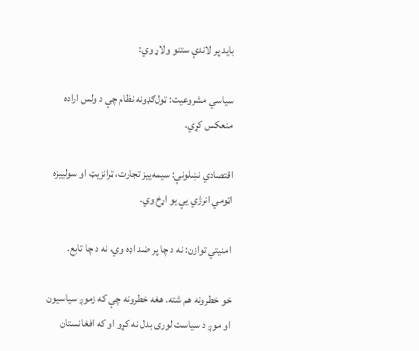باید پر لاندې ستنو ولاړ وي:

سیاسي مشروعیت: ټول‌ګډونه نظام چې د ولس اراده منعکس کړي.

اقتصادي نښلونې: سیمه‌ییز تجارت، ټرانزیټ او سولییزه اټومي انرژي یې یو اړخ وي.

امنیتي توازن: نه د چا پر ضد اډه وي، نه د چا تابع.

خو خطرونه هم شته. هغه خطرونه چې که زموږ سیاسیون او موږ د سیاست لوری بدل نه کړو او که افغانستان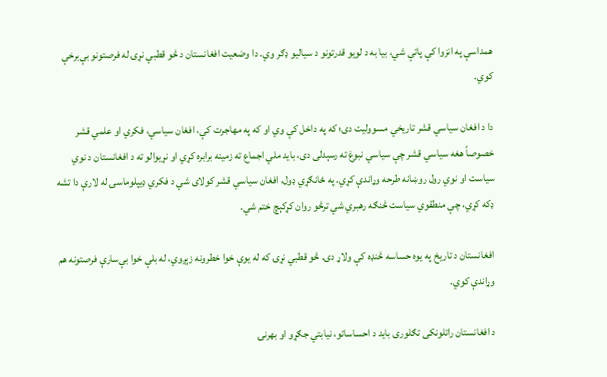همداسې په انزوا کې پاتې شي، بیا به د لویو قدرتونو د سیالیو ډګر وي. دا وضعیت افغانستان د څو قطبي نړۍ له فرصتونو بې‌برخې کوي.

دا د افغان سیاسي قشر تاریخي مسوولیت دی؛ که په داخل کې وي او که په مهاجرت کې، افغان سیاسي، فکري او علمي قشر خصوصاً هغه سیاسي قشر چې سیاسي نبوغ ته رسېدلی دی، باید ملي اجماع ته زمینه برابره کړي او نړیوالو ته د افغانستان د نوي سیاست او نوي رول روښانه طرحه وړاندې کړي. په ځانګړي ډول، افغان سیاسي قشر کولای شي د فکري ډیپلوماسۍ له لارې دا تشه ډکه کړي، چې منطقوي سیاست څنګه رهبري شي ترڅو روان کړکېچ ختم شي.

افغانستان د تاریخ په یوه حساسه څنډه کې ولاړ دی. څو قطبي نړۍ که له یوې خوا خطرونه زېږوي، له بلې خوا بې‌سارې فرصتونه هم وړاندې کوي.

د افغانستان راتلونکی تګلوری باید د احساساتو، نیابتي جګړو او بهرنۍ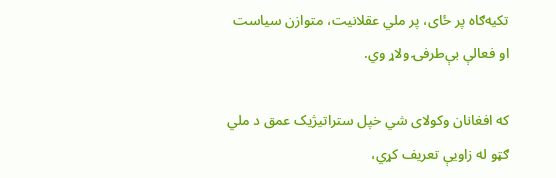تکیه‌ګاه پر ځای، پر ملي عقلانیت، متوازن سیاست او فعالې بې‌طرفۍ ولاړ وي.

که افغانان وکولای شي خپل ستراتیژیک عمق د ملي ګټو له زاویې تعریف کړي،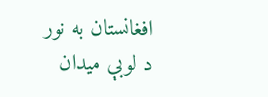افغانستان به نور د لوبې میدان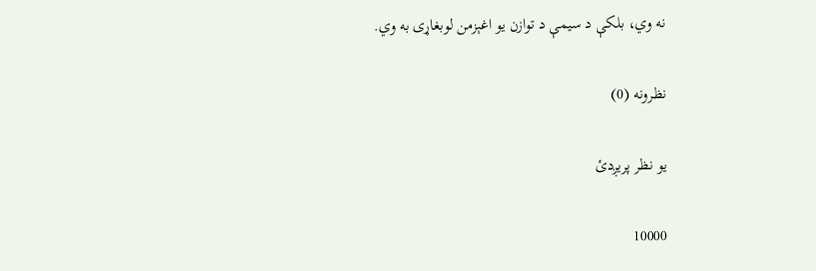نه وي، بلکې د سیمې د توازن یو اغېزمن لوبغاړی به وي.

نظرونه (0)

یو نظر پریږدئ

10000